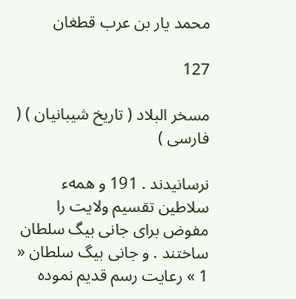محمد يار بن عرب قطغان

127

مسخر البلاد ( تاريخ شيبانيان ) ( فارسى )

نرسانيدند . 191 و همهء سلاطين تقسيم ولايت را مفوض براى جانى بيگ سلطان ساختند . و جانى بيگ سلطان « 1 » رعايت رسم قديم نموده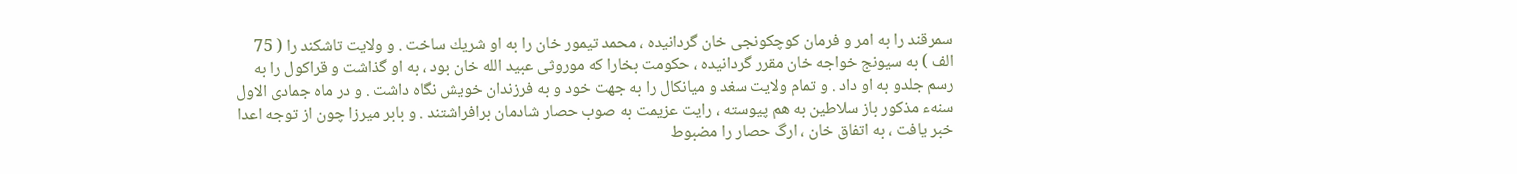سمرقند را به امر و فرمان كوچكونجى خان گردانيده ، محمد تيمور خان را به او شريك ساخت . و ولايت تاشكند را ( 75 الف ) به سيونج خواجه خان مقرر گردانيده ، حكومت بخارا كه موروثى عبيد الله خان بود ، به او گذاشت و قراكول را به رسم جلدو به او داد . و تمام ولايت سغد و ميانكال را به جهت خود و به فرزندان خويش نگاه داشت . و در ماه جمادى الاول سنهء مذكور باز سلاطين به هم پيوسته ، رايت عزيمت به صوب حصار شادمان برافراشتند . و بابر ميرزا چون از توجه اعدا خبر يافت ، به اتفاق خان ، ارگ حصار را مضبوط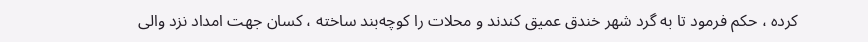كرده ، حكم فرمود تا به گرد شهر خندق عميق كندند و محلات را كوچه‌بند ساخته ، كسان جهت امداد نزد والى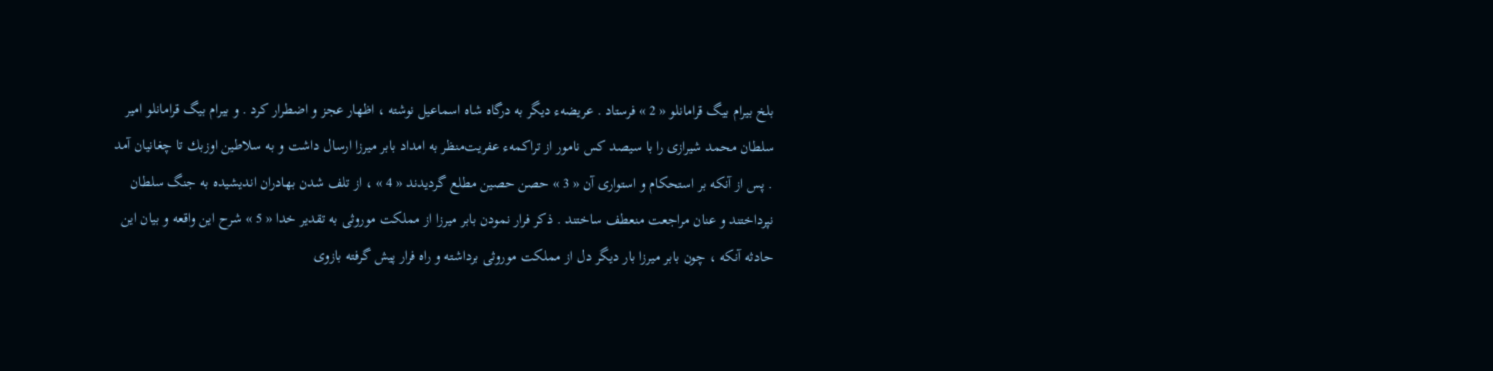بلخ بيرام بيگ قرامانلو « 2 » فرستاد . عريضهء ديگر به درگاه شاه اسماعيل نوشته ، اظهار عجز و اضطرار كرد . و بيرام بيگ قرامانلو امير سلطان محمد شيرازى را با سيصد كس نامور از تراكمهء عفريت‌منظر به امداد بابر ميرزا ارسال داشت و به سلاطين اوزبك تا چغانيان آمد . پس از آنكه بر استحكام و استوارى آن « 3 » حصن حصين مطلع گرديدند « 4 » ، از تلف شدن بهادران انديشيده به جنگ سلطان نپرداختند و عنان مراجعت منعطف ساختند . ذكر فرار نمودن بابر ميرزا از مملكت موروثى به تقدير خدا « 5 » شرح اين واقعه و بيان اين حادثه آنكه ، چون بابر ميرزا بار ديگر دل از مملكت موروثى برداشته و راه فرار پيش گرفته بازوى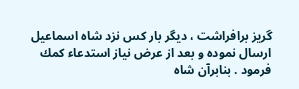گريز برافراشت ، ديگر بار كس نزد شاه اسماعيل ارسال نموده و بعد از عرض نياز استدعاء كمك فرمود . بنابرآن شاه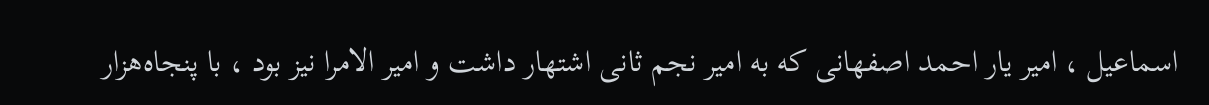اسماعيل ، امير يار احمد اصفهانى كه به امير نجم ثانى اشتهار داشت و امير الامرا نيز بود ، با پنجاه‌هزار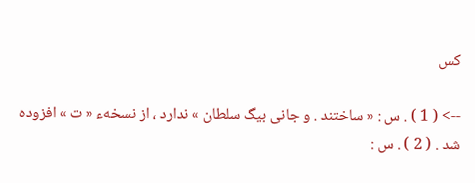كس

--> ( 1 ) . س : « ساختند . و جانى بيگ سلطان » ندارد ، از نسخهء « ت » افزوده شد . ( 2 ) . س :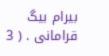بيرام بيگ قرامانى . ( 3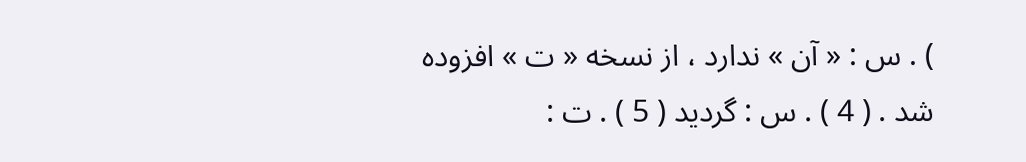) . س : « آن » ندارد ، از نسخه « ت » افزوده شد . ( 4 ) . س : گرديد ( 5 ) . ت :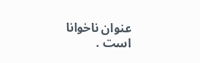عنوان ناخوانا است .